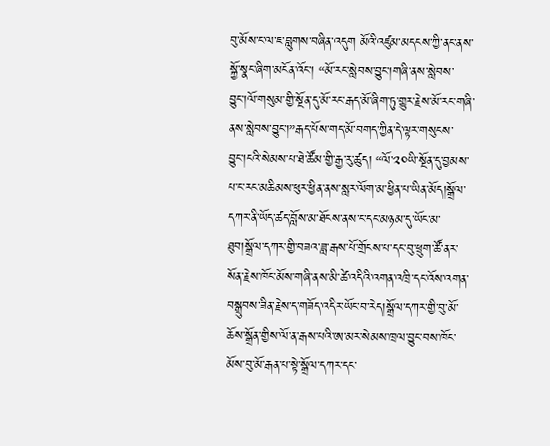བུ་མོས་ང་ལ་ཇ་བླུགས་བཞིན་འདུག མོའི་འཛུམ་མདངས་ཀྱི་ནང་ནས་སྐྱོ་སྣང་ཞིག་མངོན་འོང་། “མོ་རང་སླེབས་བྱུང་།གཞི་ནས་སླེབས་བྱུང་།ལོ་གསུམ་གྱི་སྔོན་དུ་མོ་རང་རྒད་མོ་ཞིག་ཏུ་གྱུར་རྗེས་མོ་རང་གཞི་ནས་སླེབས་བྱུང་།”རྒད་པོས་གད་མོ་བགད་ཀྱིན་དེ་ལྟར་གསུངས་བྱུང་།ངའི་སེམས་པ་ཐེ་ཚོམ་གྱི་རྒྱ་རུ་ཚུད། “ལོ་༢༠ཡི་སྔོན་དུ་བྱམས་པ་ང་རང་མཆིམས་ཕུར་ཕྱིན་ནས་སླར་ལོག་མ་ཕྱིན་པ་ཡིན་མོད།སྒྲོལ་དཀར་ནི་ཡོད་ཚད་བློས་མ་ཐོངས་ནས་ང་དང་མཉམ་དུ་ཡོང་མ་ཐུབ།སྒྲོལ་དཀར་གྱི་བཟའ་ཟླ་རྒས་པོ་གྲོངས་པ་དང་བུ་ཕྲུག་ཚོ་ནར་སོན་རྗེས་ཁོང་མོས་གཞི་ནས་མི་ཚེ་འདིའི་འགན་འཁྲི་དང་འོས་འགན་བསྒྲུབས་ཟིན་རྗེས་ད་གཟོད་འདིར་ཡོང་བ་རེད།སྒྲོལ་དཀར་གྱི་བུ་མོ་ཆོས་སྒྲོན་གྱིས་ལོ་ན་རྒས་པའི་ཨ་མར་སེམས་ཁྲལ་བྱུང་བས་ཁོང་མོས་བུ་མོ་རྒན་པ་སྟེ་སྒྲོལ་དཀར་དང་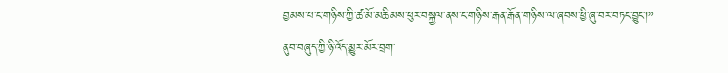བྱམས་པ་ང་གཉིས་ཀྱི་ཚ་མོ་མཆིམས་ཕུར་བསྐྱལ་ནས་ང་གཉིས་རྒན་རྒོན་གཉིས་ལ་ཞབས་ཕྱི་ཞུ་བར་བཏང་བྱུང་།”
ནུབ་བཞུད་ཀྱི་ཉི་འོད་མྱུར་མོར་བྲག་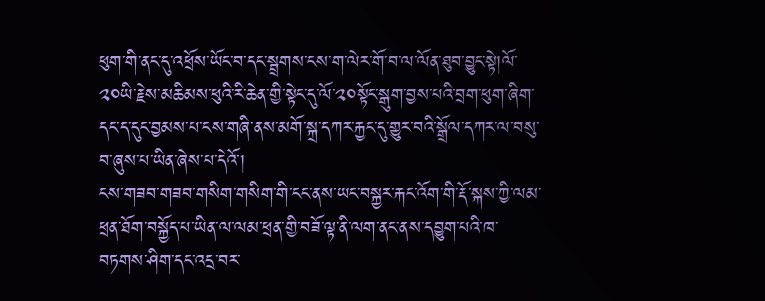ཕུག་གི་ནང་དུ་འཕྲོས་ཡོང་བ་དང་སྦྲགས་ངས་ག་ལེར་གོ་བ་ལ་ལོན་ཐུབ་བྱུང་སྟེ།ལོ་༢༠ཡི་རྗེས་མཆིམས་ཕུའི་རི་ཆེན་གྱི་སྟེང་དུ་ལོ་༢༠སྟོང་སྒུག་བྱས་པའི་བྲག་ཕུག་ཞིག་དང་ད་དུང་བྱམས་པ་ངས་གཞི་ནས་མགོ་སྐྲ་དཀར་རྐྱང་དུ་གྱུར་བའི་སྒྲོལ་དཀར་ལ་བསུ་བ་ཞུས་པ་ཡིན་ཞེས་པ་དེའོ་།
ངས་གཟབ་གཟབ་གསིག་གསིག་གི་ངང་ནས་ཡང་བསྐྱར་རྐང་འོག་གི་རྡོ་སྐས་ཀྱི་ལམ་ཕྲན་ཐོག་བསྐྱོད་པ་ཡིན་ལ་ལམ་ཕྲན་གྱི་བཟོ་ལྟ་ནི་ལག་ནང་ནས་དབྱུག་པའི་ཁ་བཏགས་ཤིག་དང་འདྲ་བར་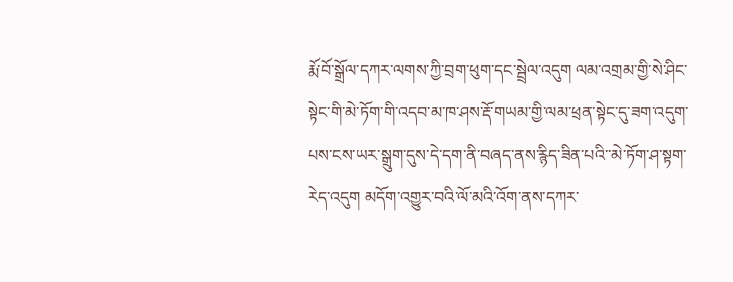རྨོ་བོ་སྒྲོལ་དཀར་ལགས་ཀྱི་བྲག་ཕུག་དང་སྦྲེལ་འདུག ལམ་འགྲམ་གྱི་སེ་ཤིང་སྟེང་གི་མེ་ཏོག་གི་འདབ་མ་ཁ་ཤས་རྡོ་གཡམ་གྱི་ལམ་ཕྲན་སྟེང་དུ་ཟག་འདུག་པས་ངས་ཡར་སྒྲུག་དུས་དེ་དག་ནི་བཞད་ནས་རྙིད་ཟིན་པའི་་མེ་ཏོག་ཤ་སྟག་རེད་འདུག མདོག་འགྱུར་བའི་ལོ་མའི་འོག་ནས་དཀར་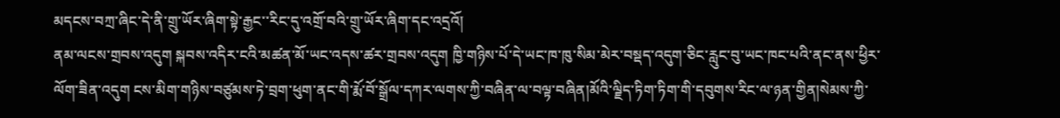མདངས་བཀྲ་ཞིང་དེ་ནི་གྲུ་ཡོར་ཞིག་སྟེ་རྒྱང་་རིང་དུ་འགྲོ་བའི་གྲུ་ཡོར་ཞིག་དང་འདྲའོ།
ནམ་ལངས་གྲབས་འདུག སྐབས་འདིར་ངའི་མཚན་མོ་ཡང་འདས་ཚར་གྲབས་འདུག ཁྱི་གཉིས་པོ་དེ་ཡང་ཁ་ཁུ་སིམ་མེར་བསྡད་འདུག་ཅིང་རླུང་བུ་ཡང་ཁང་པའི་ནང་ནས་ཕྱིར་ལོག་ཟིན་འདུག ངས་མིག་གཉིས་བཙུམས་ཏེ་བྲག་ཕུག་ནང་གི་རྨོ་བོ་སྒྲོལ་དཀར་ལགས་ཀྱི་བཞིན་ལ་བལྟ་བཞིན།མོའི་ལྗིད་ཏིག་ཏིག་གི་དབུགས་རིང་ལ་ཉན་གྱིན།སེམས་ཀྱི་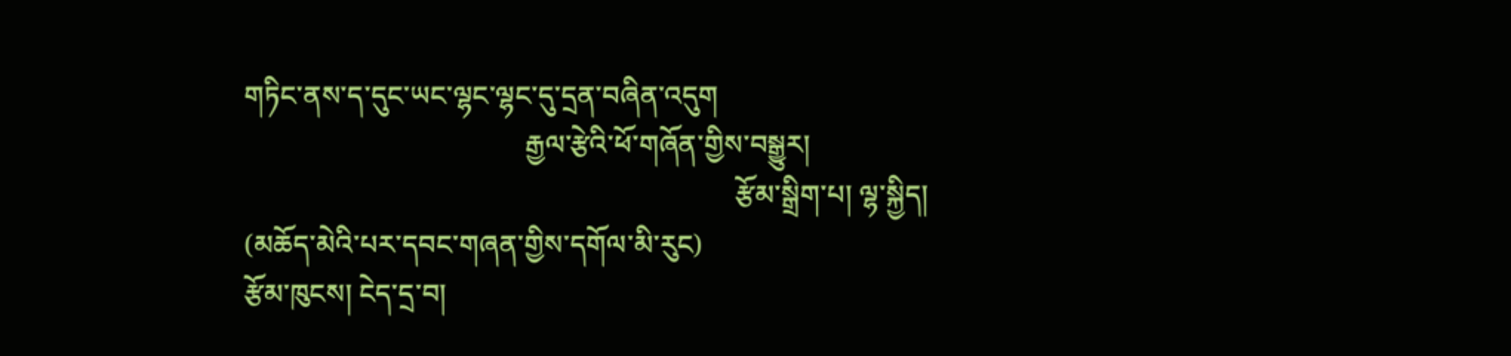གཏིང་ནས་ད་དུང་ཡང་ལྷང་ལྷང་དུ་དྲན་བཞིན་འདུག
                                        རྒྱལ་རྩེའི་ཕོ་གཞོན་གྱིས་བསྒྱུར།
                                                                      རྩོམ་སྒྲིག་པ། ལྷ་སྐྱིད།
(མཆོད་མེའི་པར་དབང་གཞན་གྱིས་དགོལ་མི་རུང)
རྩོམ་ཁུངས། ངེད་དྲ་བ།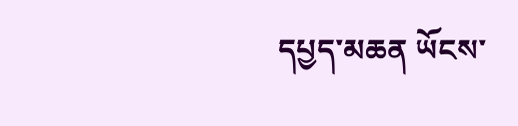དཔྱད་མཆན ཡོངས་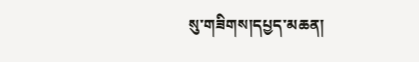སུ་གཟིགས།དཔྱད་མཆན།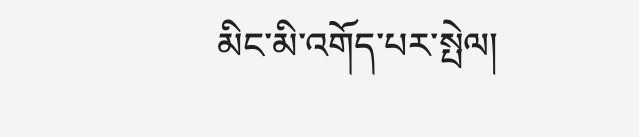མིང་མི་འགོད་པར་སྤེལ།